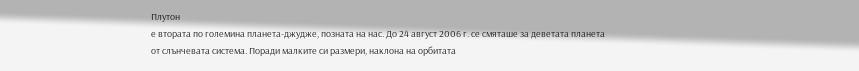Плутон
е втората по големина планета-джудже, позната на нас. До 24 август 2006 г. се смяташе за деветата планета от слънчевата система. Поради малките си размери, наклона на орбитата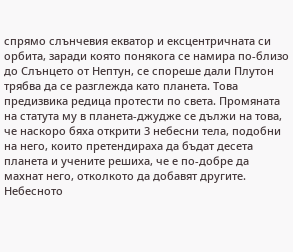спрямо слънчевия екватор и ексцентричната си орбита, заради която понякога се намира по-близо до Слънцето от Нептун, се спореше дали Плутон трябва да се разглежда като планета. Това предизвика редица протести по света. Промяната на статута му в планета-джудже се дължи на това, че наскоро бяха открити 3 небесни тела, подобни на него, които претендираха да бъдат десета планета и учените решиха, че е по-добре да махнат него, отколкото да добавят другите. Небесното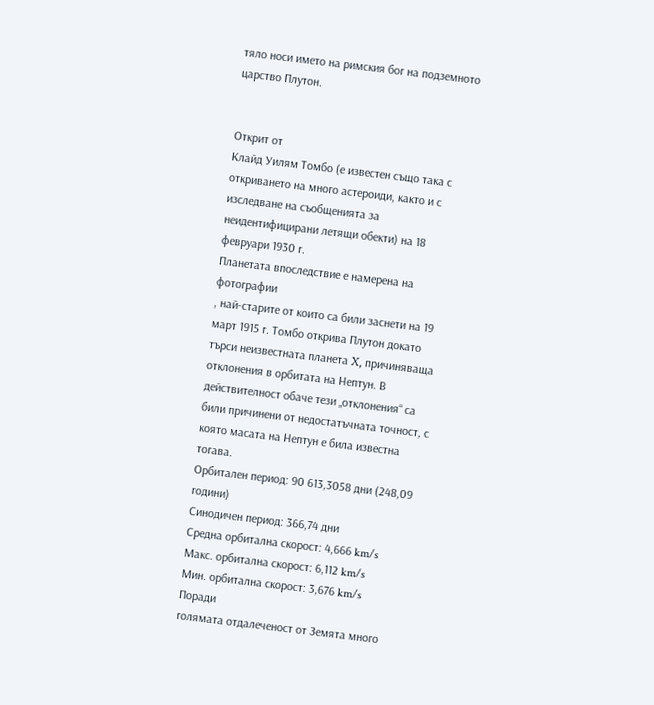тяло носи името на римския бог на подземното царство Плутон.


Открит от
Клайд Уилям Томбо (е известен също така с откриването на много астероиди, както и с изследване на съобщенията за неидентифицирани летящи обекти) на 18 февруари 1930 г.
Планетата впоследствие е намерена на фотографии
, най-старите от които са били заснети на 19 март 1915 г. Томбо открива Плутон докато търси неизвестната планета X, причиняваща отклонения в орбитата на Нептун. В действителност обаче тези „отклонения“ са били причинени от недостатъчната точност, с която масата на Нептун е била известна тогава.
Орбитален период: 90 613,3058 дни (248,09 години)
Синодичен период: 366,74 дни
Средна орбитална скорост: 4,666 km/s
Макс. орбитална скорост: 6,112 km/s
Мин. орбитална скорост: 3,676 km/s
Поради
голямата отдалеченост от Земята много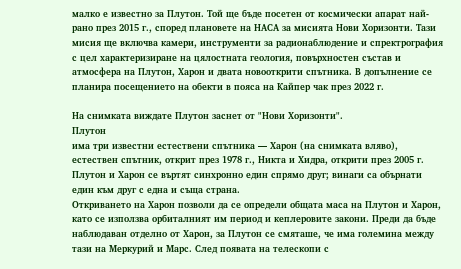малко е известно за Плутон. Той ще бъде посетен от космически апарат най-рано през 2015 г., според плановете на НАСА за мисията Нови Хоризонти. Тази мисия ще включва камери, инструменти за радионаблюдение и спректрография с цел характеризиране на цялостната геология, повърхностен състав и атмосфера на Плутон, Харон и двата новооткрити спътника. В допълнение се планира посещението на обекти в пояса на Кайпер чак през 2022 г.

На снимката виждате Плутон заснет от "Нови Хоризонти".
Плутон
има три известни естествени спътника — Харон (на снимката вляво), естествен спътник, открит през 1978 г., Никта и Хидра, открити през 2005 г. Плутон и Харон се въртят синхронно един спрямо друг; винаги са обърнати един към друг с една и съща страна.
Откриването на Харон позволи да се определи общата маса на Плутон и Харон, като се използва орбиталният им период и кеплеровите закони. Преди да бъде наблюдаван отделно от Харон, за Плутон се смяташе, че има големина между тази на Меркурий и Марс. След появата на телескопи с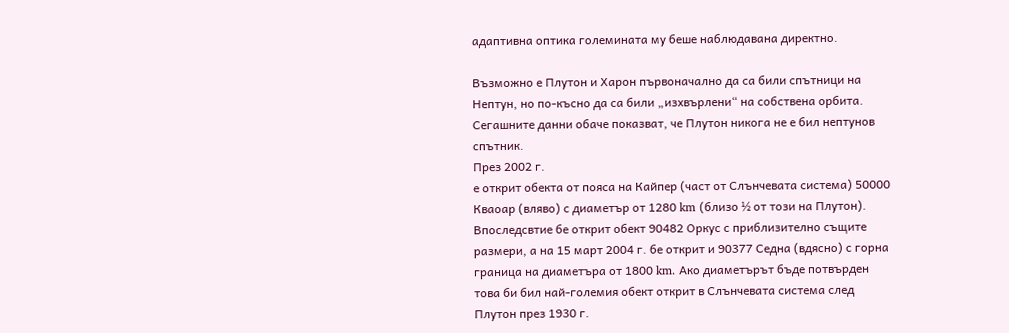адаптивна оптика големината му беше наблюдавана директно.

Възможно е Плутон и Харон първоначално да са били спътници на Нептун, но по-късно да са били „изхвърлени“ на собствена орбита. Сегашните данни обаче показват, че Плутон никога не е бил нептунов спътник.
През 2002 г.
е открит обекта от пояса на Кайпер (част от Слънчевата система) 50000 Кваоар (вляво) с диаметър от 1280 km (близо ½ от този на Плутон). Впоследсвтие бе открит обект 90482 Оркус с приблизително същите размери, а на 15 март 2004 г. бе открит и 90377 Седна (вдясно) с горна граница на диаметъра от 1800 km. Ако диаметърът бъде потвърден това би бил най-големия обект открит в Слънчевата система след Плутон през 1930 г.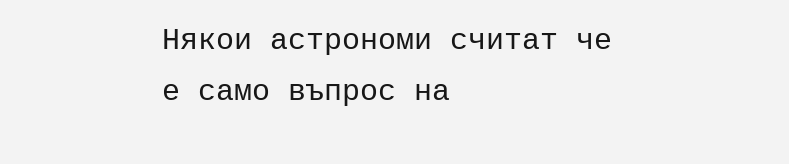Някои астрономи считат че е само въпрос на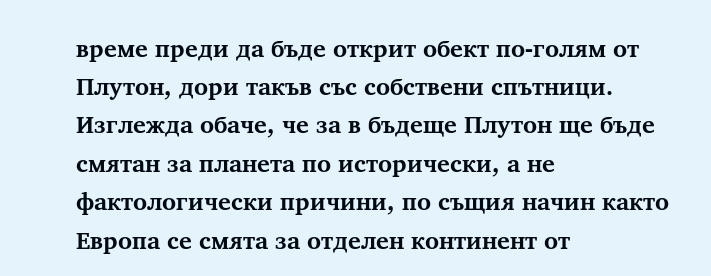време преди да бъде открит обект по-голям от Плутон, дори такъв със собствени спътници. Изглежда обаче, че за в бъдеще Плутон ще бъде смятан за планета по исторически, а не фактологически причини, по същия начин както Европа се смята за отделен континент от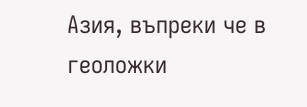Азия, въпреки че в геоложки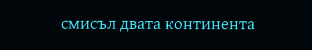смисъл двата континента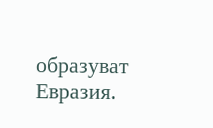образуват Евразия.